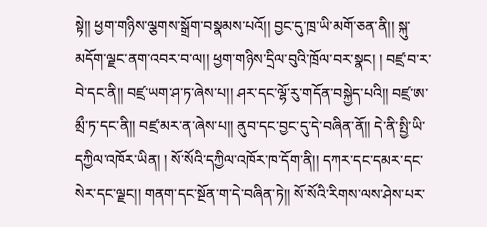སྟེ།། ཕྱག་གཉིས་ལྕགས་སྒྲོག་བསྣམས་པའོ།། བྱང་དུ་ཁྲ་ཡི་མགོ་ཅན་ནི།། སྐུ་མདོག་ལྗང་ནག་འབར་བ་ལ།། ཕྱག་གཉིས་དྲིལ་བུའི་ཁྲོལ་བར་སྣང། ། བཛྲ་བ་ར་བེ་དང་ནི།། བཛྲ་ཡག་ཤ་ཏ་ཞེས་པ།། ཤར་དང་ལྷོ་རུ་གདོན་བསྐྱེད་པའི།། བཛྲ་ཨ་མྲྀ་ཏ་དང་ནི།། བཛྲ་མར་ན་ཞེས་པ།། ནུབ་དང་བྱང་དུ་དེ་བཞིན་ནོ།། དེ་ནི་སྤྱི་ཡི་དཀྱིལ་འཁོར་ཡིན། ། སོ་སོའི་དཀྱིལ་འཁོར་ཁ་དོག་ནི།། དཀར་དང་དམར་དང་སེར་དང་ལྗང།། གནག་དང་སྔོན་ག་དེ་བཞིན་ཏེ།། སོ་སོའི་རིགས་ལས་ཤེས་པར་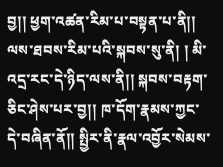བྱ།། ཕྱག་འཚན་རིམ་པ་བསྟན་པ་ནི།། ལས་ཐབས་རིམ་པའི་སྐབས་སུ་ནི། ། མི་འདྲ་རང་དེ་ཉིད་ལས་ནི།། སྐབས་བརྟག་ཅིང་ཤེས་པར་བྱ།། ཁ་དོག་རྣམས་ཀྱང་དེ་བཞིན་ནོ།། སྤྱིར་ནི་རྣལ་འབྱོར་སེམས་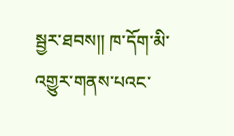སྦྱར་ཐབས།། ཁ་དོག་མི་འགྱུར་གནས་པའང་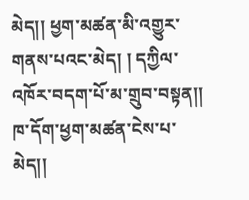མེད།། ཕྱག་མཚན་མི་འགྱུར་གནས་པའང་མེད། ། དཀྱིལ་འཁོར་བདག་པོ་མ་གྲུབ་བསྟན།། ཁ་དོག་ཕྱག་མཚན་ངེས་པ་མེད།།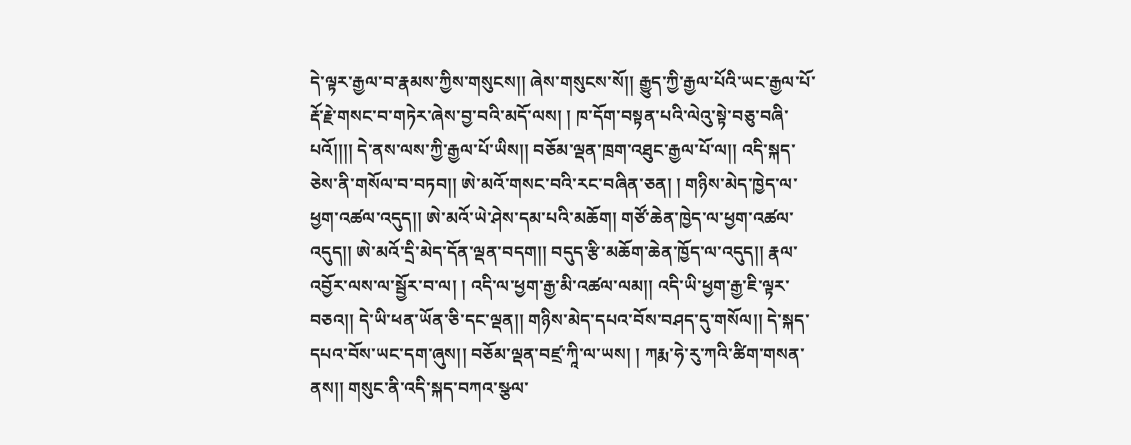དེ་ལྟར་རྒྱལ་བ་རྣམས་ཀྱིས་གསུངས།། ཞེས་གསུངས་སོ།། རྒྱུད་ཀྱི་རྒྱལ་པོའི་ཡང་རྒྱལ་པོ་རྡོ་རྗེ་གསང་བ་གཏེར་ཞེས་བྱ་བའི་མདོ་ལས། ། ཁ་དོག་བསྟན་པའི་ལེའུ་སྟེ་བཅུ་བཞི་པའོ།།།། དེ་ནས་ལས་ཀྱི་རྒྱལ་པོ་ཡིས།། བཅོམ་ལྡན་ཁྲག་འཐུང་རྒྱལ་པོ་ལ།། འདི་སྐད་ཅེས་ནི་གསོལ་བ་བཏབ།། ཨེ་མའོ་གསང་བའི་རང་བཞིན་ཅན། ། གཉིས་མེད་ཁྱེད་ལ་ཕྱག་འཚལ་འདུད།། ཨེ་མའོ་ཡེ་ཤེས་དམ་པའི་མཆོག། གཙོ་ཆེན་ཁྱེད་ལ་ཕྱག་འཚལ་འདུད།། ཨེ་མའོ་དྲི་མེད་དོན་ལྡན་བདག།། བདུད་རྩི་མཆོག་ཆེན་ཁྱོད་ལ་འདུད།། རྣལ་འབྱོར་ལས་ལ་སྦྱོར་བ་ལ། ། འདི་ལ་ཕྱག་རྒྱ་མི་འཚལ་ལམ།། འདི་ཡི་ཕྱག་རྒྱ་ཇི་ལྟར་བཅའ།། དེ་ཡི་ཕན་ཡོན་ཅི་དང་ལྡན།། གཉིས་མེད་དཔའ་བོས་བཤད་དུ་གསོལ།། དེ་སྐད་དཔའ་བོས་ཡང་དག་ཞུས།། བཅོམ་ལྡན་བཛྲ་ཀཱི་ལ་ཡས། ། ཀརྨ་ཧེ་རུ་ཀའི་ཚིག་གསན་ནས།། གསུང་ནི་འདི་སྐད་བཀའ་སྩལ་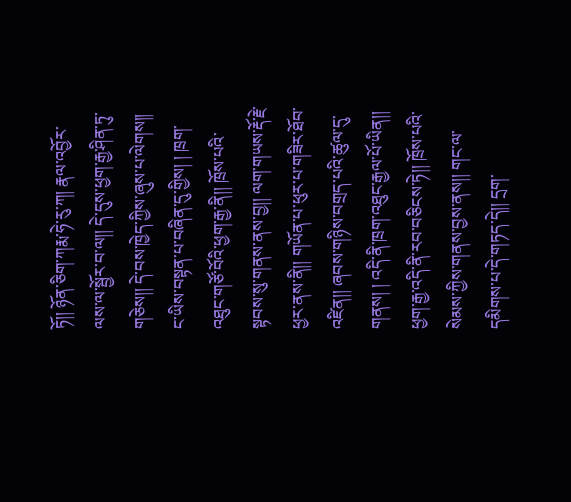ཏོ།། ཉོན་ཅིག་ཀརྨ་ཧེ་རུ་ཀ། རྣལ་འབྱོར་ལས་ལ་སྦྱོར་བ་ལ།། དེ་དུས་ཕྱག་རྒྱ་ཤིན་ཏུ་གཅེས།། དེ་བས་ཁྱེད་ཀྱིས་ཞུས་པ་ལེགས།། ང་ཡིས་བསྟན་པ་བཞིན་དུ་གྱིས། ། ཁྲག་འཐུང་གཙོ་བོའི་ཕྱག་རྒྱ་ནི།། ཁྲོས་པའི་སྟབས་སུ་གནས་ནས་བྱ།། ལག་གཡས་རྡོ་རྗེ་ཕྱར་ནས་ནི།། གཡོན་པ་ཕུར་པ་གཟིར་ཐོབ་འཛིན།། ཞབས་གཉིས་བགྲད་པའི་ཚུལ་དུ་གནས། ། འདི་ནི་ཁྲག་འཐུང་རྒྱལ་པོ་ཡིན།། ཕྱག་རྒྱ་འདི་ནི་རབ་བཅིངས་ཏེ།། ཁྲོས་པའི་སེམས་ཀྱིས་གནས་བྱས་ནས།། གང་ལ་དམིགས་པ་དེ་གཏད་དེ།། དྲག་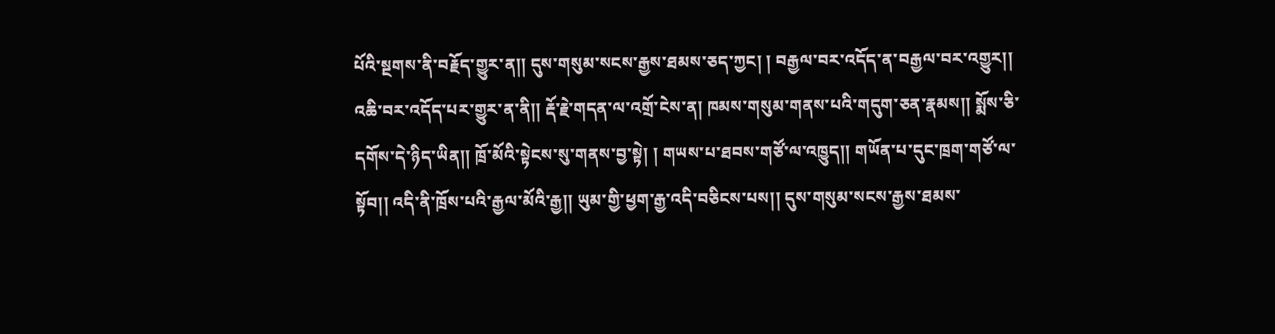པོའི་སྔགས་ནི་བརྗོད་གྱུར་ན།། དུས་གསུམ་སངས་རྒྱས་ཐམས་ཅད་ཀྱང། ། བརྒྱལ་བར་འདོད་ན་བརྒྱལ་བར་འགྱུར།། འཆི་བར་འདོད་པར་གྱུར་ན་ནི།། རྡོ་རྗེ་གདན་ལ་འགྲོ་ངེས་ན། ཁམས་གསུམ་གནས་པའི་གདུག་ཅན་རྣམས།། སྨོས་ཅི་དགོས་དེ་ཉིད་ཡིན།། ཁྲོ་མོའི་སྟེངས་སུ་གནས་བྱ་སྟེ། ། གཡས་པ་ཐབས་གཙོ་ལ་འཁྱུད།། གཡོན་པ་དུང་ཁྲག་གཙོ་ལ་སྟོབ།། འདི་ནི་ཁྲོས་པའི་རྒྱལ་མོའི་རྒྱ།། ཡུམ་གྱི་ཕྱག་རྒྱ་འདི་བཅིངས་པས།། དུས་གསུམ་སངས་རྒྱས་ཐམས་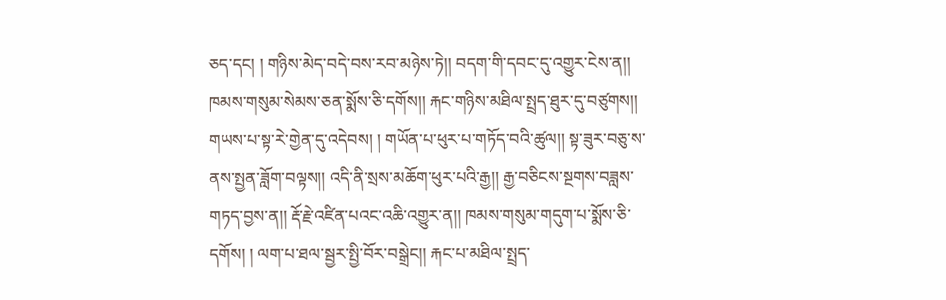ཅད་དང། ། གཉིས་མེད་བདེ་བས་རབ་མཉེས་ཏེ།། བདག་གི་དབང་དུ་འགྱུར་ངེས་ན།། ཁམས་གསུམ་སེམས་ཅན་སྨོས་ཅི་དགོས།། རྐང་གཉིས་མཐིལ་སྤྲད་ཐུར་དུ་བཙུགས།། གཡས་པ་སྟ་རེ་གྱེན་དུ་འདེབས། ། གཡོན་པ་ཕུར་པ་གཏོད་བའི་ཚུལ།། སྟ་ཟུར་བཅུ་ས་ནས་སྤྱན་ཟློག་བལྟས།། འདི་ནི་སྲས་མཆོག་ཕུར་པའི་རྒྱ།། རྒྱ་བཅིངས་སྔགས་བཟླས་གཏད་བྱས་ན།། རྡོ་རྗེ་འཛིན་པའང་འཆི་འགྱུར་ན།། ཁམས་གསུམ་གདུག་པ་སྨོས་ཅི་དགོས། ། ལག་པ་ཐལ་སྦྱར་སྤྱི་བོར་བསྒྲེང།། རྐང་པ་མཐིལ་སྤྲད་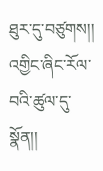ཐུར་དུ་བཙུགས།། འགྱིང་ཞིང་རོལ་བའི་ཚུལ་དུ་སྣོན།།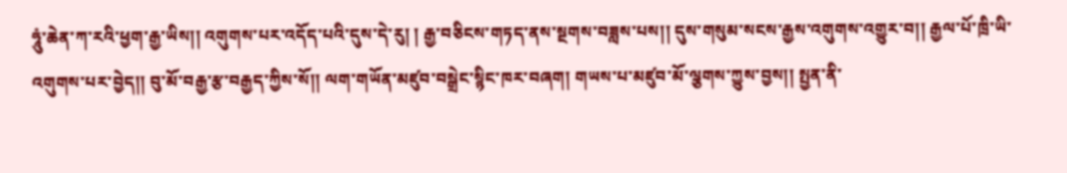ཧཱུཾ་ཆེན་ཀ་རའི་ཕྱག་རྒྱ་ཡིས།། འགུགས་པར་འདོད་པའི་དུས་དེ་རུ། ། རྒྱ་བཅིངས་གཏད་ནས་སྔགས་བཟླས་པས།། དུས་གསུམ་སངས་རྒྱས་འགུགས་འགྱུར་བ།། རྒྱལ་པོ་ཁྲི་ཡི་འགུགས་པར་བྱེད།། བུ་མོ་བརྒྱ་རྩ་བརྒྱད་ཀྱིས་སོ།། ལག་གཡོན་མཛུབ་བསྒྲེང་སྙིང་ཁར་བཞག། གཡས་པ་མཛུབ་མོ་ལྕགས་ཀྱུས་བྱས།། སྤྱན་ནི་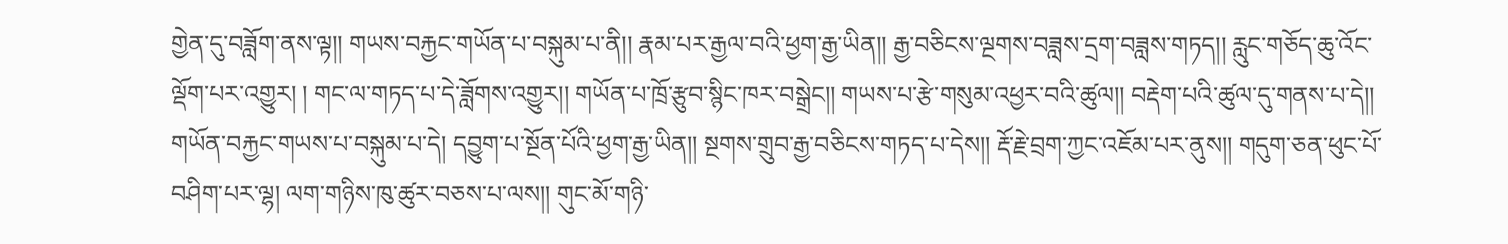གྱེན་དུ་བཟློག་ནས་ལྟ།། གཡས་བརྐྱང་གཡོན་པ་བསྐུམ་པ་ནི།། རྣམ་པར་རྒྱལ་བའི་ཕྱག་རྒྱ་ཡིན།། རྒྱ་བཅིངས་ལྔགས་བཟླས་དྲག་བཟླས་གཏད།། རླུང་གཅོད་ཆུ་འོང་ལྡོག་པར་འགྱུར། ། གང་ལ་གཏད་པ་དེ་ཟློགས་འགྱུར།། གཡོན་པ་ཁྲོ་རྩུབ་སྙིང་ཁར་བསྒྲེང།། གཡས་པ་རྩེ་གསུམ་འཕྱར་བའི་ཚུལ།། བརྡེག་པའི་ཚུལ་དུ་གནས་པ་དེ།། གཡོན་བརྐྱང་གཡས་པ་བསྐུམ་པ་དེ། དབྱུག་པ་སྔོན་པོའི་ཕྱག་རྒྱ་ཡིན།། སྔགས་གྲུབ་རྒྱ་བཅིངས་གཏད་པ་དེས།། རྡོ་རྗེ་བྲག་ཀྱང་འཇོམ་པར་ནུས།། གདུག་ཅན་ཕུང་པོ་བཤིག་པར་ལྷ། ལག་གཉིས་ཁུ་ཚུར་བཅས་པ་ལས།། གུང་མོ་གཉི་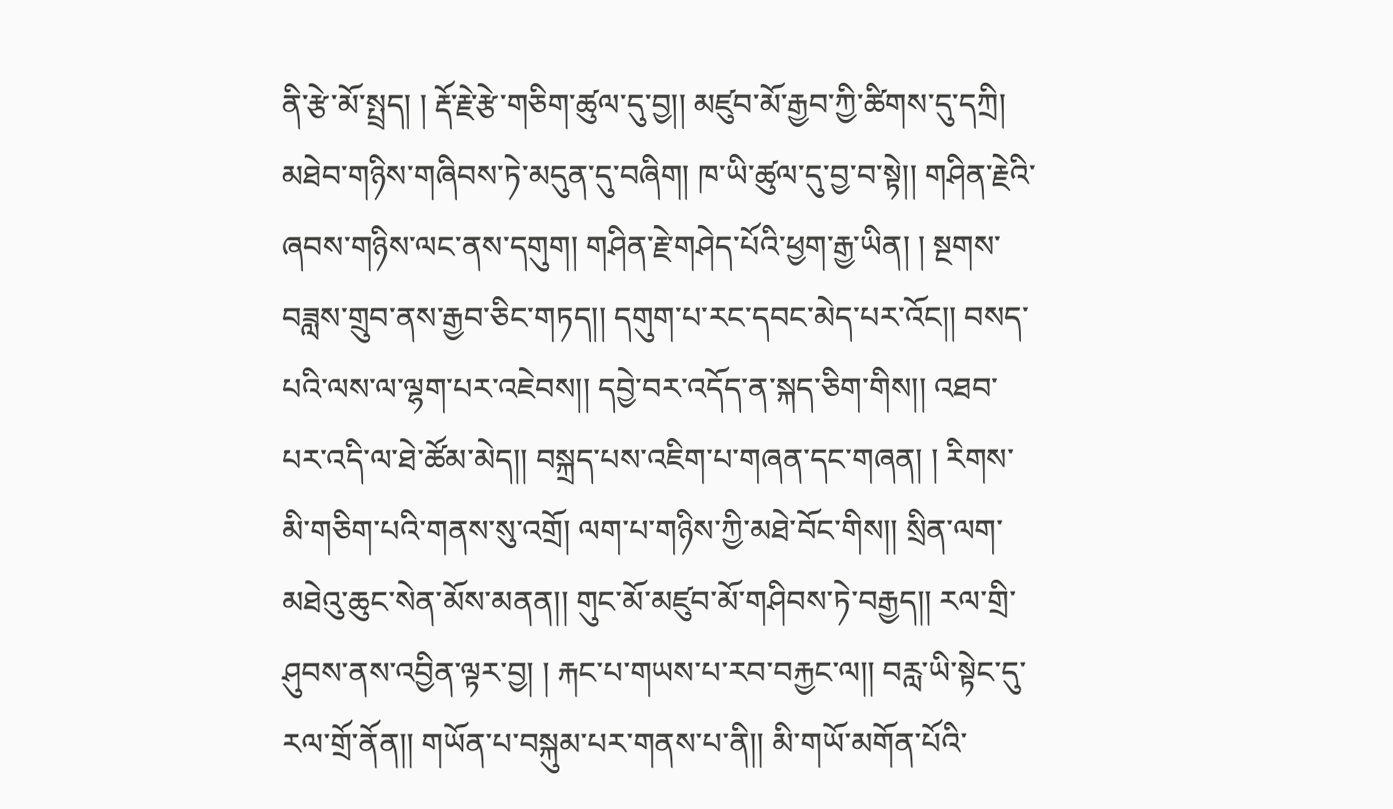ནི་རྩེ་མོ་སྤྲད། ། རྡོ་རྗེ་རྩེ་གཅིག་ཚུལ་དུ་བྱ།། མཛུབ་མོ་རྒྱབ་ཀྱི་ཚིགས་དུ་དཀྲི། མཐེབ་གཉིས་གཞིབས་ཏེ་མདུན་དུ་བཞིག། ཁ་ཡི་ཚུལ་དུ་བྱ་བ་སྟེ།། གཤིན་རྗེའི་ཞབས་གཉིས་ལང་ནས་དགུག། གཤིན་རྗེ་གཤེད་པོའི་ཕྱག་རྒྱ་ཡིན། ། སྔགས་བཟླས་གྲུབ་ནས་རྒྱབ་ཅིང་གཏད།། དགུག་པ་རང་དབང་མེད་པར་འོང།། བསད་པའི་ལས་ལ་ལྷག་པར་འཇེབས།། དབྱེ་བར་འདོད་ན་སྐད་ཅིག་གིས།། འཐབ་པར་འདི་ལ་ཐེ་ཚོམ་མེད།། བསྐྲད་པས་འཇིག་པ་གཞན་དང་གཞན། ། རིགས་མི་གཅིག་པའི་གནས་སུ་འགྲོ། ལག་པ་གཉིས་ཀྱི་མཐེ་བོང་གིས།། སྲིན་ལག་མཐེའུ་ཆུང་སེན་མོས་མནན།། གུང་མོ་མཛུབ་མོ་གཤིབས་ཏེ་བརྒྱད།། རལ་གྲི་ཤུབས་ནས་འབྱིན་ལྟར་བྱ། ། རྐང་པ་གཡས་པ་རབ་བརྐྱང་ལ།། བརླ་ཡི་སྟེང་དུ་རལ་གྲོ་ནོན།། གཡོན་པ་བསྐུམ་པར་གནས་པ་ནི།། མི་གཡོ་མགོན་པོའི་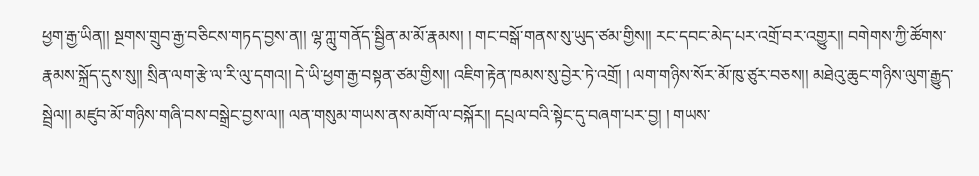ཕྱག་རྒྱ་ཡིན།། སྔགས་གྲུབ་རྒྱ་བཅིངས་གཏད་བྱས་ན།། ལྷ་ཀླུ་གནོད་སྦྱིན་མ་མོ་རྣམས། ། གང་བསྒོ་གནས་སུ་ཡུད་ཙམ་གྱིས།། རང་དབང་མེད་པར་འགྲོ་བར་འགྱུར།། བགེགས་ཀྱི་ཚོགས་རྣམས་སྐྲོད་དུས་སུ།། སྲིན་ལག་རྩེ་ལ་རི་ལུ་དགའ།། དེ་ཡི་ཕྱག་རྒྱ་བསྟན་ཙམ་གྱིས།། འཇིག་རྟེན་ཁམས་སུ་བྱེར་ཏེ་འགྲོ། ། ལག་གཉིས་སོར་མོ་ཁུ་ཙུར་བཅས།། མཐེའུ་ཆུང་གཉིས་ལུག་རྒྱུད་སྦྲེལ།། མཛུབ་མོ་གཉིས་གཞི་བས་བསྒྲེང་བྱས་ལ།། ལན་གསུམ་གཡས་ནས་མགོ་ལ་བསྐོར།། དཔྲལ་བའི་སྟེང་དུ་བཞག་པར་བྱ། ། གཡས་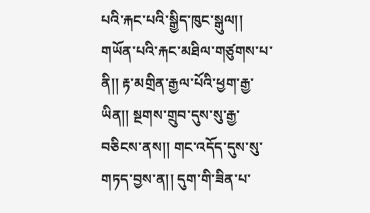པའི་རྐང་པའི་སྒྱིད་ཁུང་སྒུལ།། གཡོན་པའི་རྐང་མཐིལ་གཙུགས་པ་ནི།། རྟ་མགྲིན་རྒྱལ་པོའི་ཕྱག་རྒྱ་ཡིན།། སྔགས་གྲུབ་དུས་སུ་རྒྱ་བཅིངས་ནས།། གང་འདོད་དུས་སུ་གཏད་བྱས་ན།། དུག་གི་ཟིན་པ་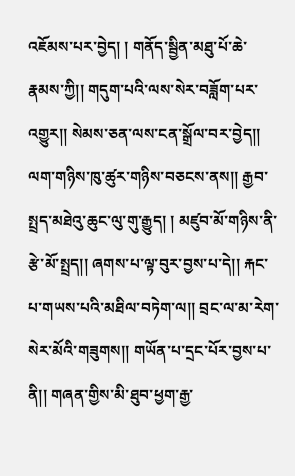འཇོམས་པར་བྱེད། ། གནོད་སྦྱིན་མཐུ་པོ་ཆེ་རྣམས་ཀྱི།། གདུག་པའི་ལས་སེར་བཟློག་པར་འགྱུར།། སེམས་ཅན་ལས་ངན་སྒྲོལ་བར་བྱེད།། ལག་གཉིས་ཁུ་ཚུར་གཉིས་བཅངས་ནས།། རྒྱབ་སྤྲད་མཐེའུ་ཆུང་ལུ་གུ་རྒྱུད། ། མཛུབ་མོ་གཉིས་ནི་རྩེ་མོ་སྤྲད།། ཞགས་པ་ལྟ་བུར་བྱས་པ་དེ།། རྐང་པ་གཡས་པའི་མཐིལ་བཏེག་ལ།། བྲང་ལ་མ་རེག་སེར་མོའི་གཟུགས།། གཡོན་པ་དྲང་པོར་བྱས་པ་ནི།། གཞན་གྱིས་མི་ཐུབ་ཕྱག་རྒྱ་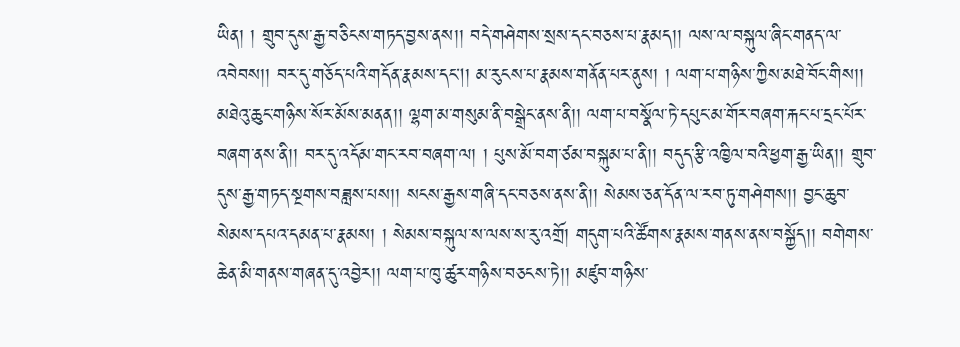ཡིན། ། གྲུབ་དུས་རྒྱ་བཅིངས་གཏད་བྱས་ནས།། བདེ་གཤེགས་སྲས་དང་བཅས་པ་རྣམད།། ལས་ལ་བསྐུལ་ཞིང་གནད་ལ་འབེབས།། བར་དུ་གཅོད་པའི་གདོན་རྣམས་དང།། མ་རུངས་པ་རྣམས་གནོན་པར་ནུས། ། ལག་པ་གཉིས་ཀྱིས་མཐེ་བོང་གིས།། མཐེའུ་ཆུང་གཉིས་སོར་མོས་མནན།། ལྷག་མ་གསུམ་ནི་བསྒྲེང་ནས་ནི།། ལག་པ་བསྣོལ་ཏེ་དཔུང་མ་གོར་བཞག་རྐང་པ་དྲང་པོར་བཞག་ནས་ནི།། བར་དུ་འདོམ་གང་རབ་བཞག་ལ། ། པུས་མོ་བག་ཙམ་བསྐུམ་པ་ནི།། བདུད་རྩི་འཁྱིལ་བའི་ཕྱག་རྒྱ་ཡིན།། གྲུབ་དུས་རྒྱ་གཏད་སྔགས་བཟླས་པས།། སངས་རྒྱས་གཞི་དང་བཅས་ནས་ནི།། སེམས་ཅན་དོན་ལ་རབ་ཏུ་གཤེགས།། བྱང་ཆུབ་སེམས་དཔའ་དམན་པ་རྣམས། ། སེམས་བསྐུལ་ས་ལས་ས་རུ་འགྲོ། གདུག་པའི་ཚོགས་རྣམས་གནས་ནས་བསྐྱོད།། བགེགས་ཆེན་མི་གནས་གཞན་དུ་འབྱེར།། ལག་པ་ཁུ་ཚུར་གཉིས་བཅངས་ཏེ།། མཛུབ་གཉིས་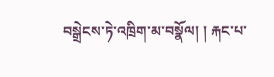བསྒྲེངས་ཏེ་འཁྲིག་མ་བསྣོལ། ། རྐང་པ་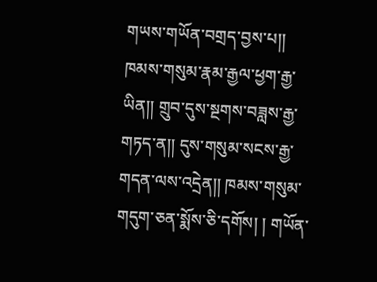གཡས་གཡོན་བགྲད་བྱས་པ།། ཁམས་གསུམ་རྣམ་རྒྱལ་ཕྱག་རྒྱ་ཡིན།། གྲུབ་དུས་སྔགས་བཟླས་རྒྱ་གཏད་ན།། དུས་གསུམ་སངས་རྒྱ་གདན་ལས་འདྲེན།། ཁམས་གསུམ་གདུག་ཅན་སྨོས་ཅི་དགོས། ། གཡོན་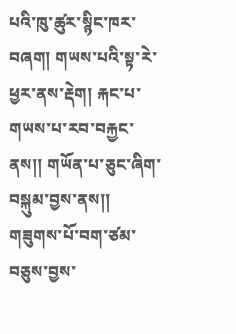པའི་ཁུ་ཚུར་སྙིང་ཁར་བཞག། གཡས་པའི་སྟ་རེ་ཕྱར་ནས་རྡེག། རྐང་པ་གཡས་པ་རབ་བརྐྱང་ནས།། གཡོན་པ་ཅུང་ཞིག་བསྐུམ་བྱས་ནས།། གཟུགས་པོ་བག་ཙམ་བཅུས་བྱས་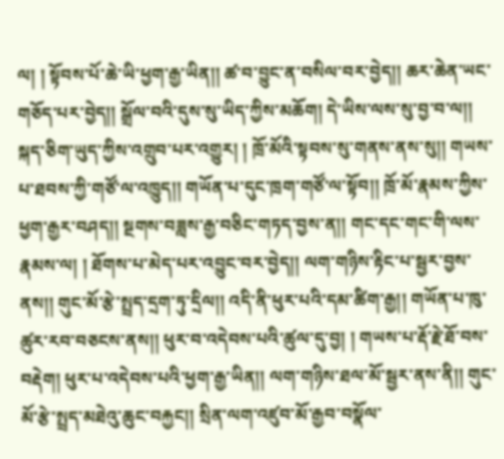ལ། ། སྟོབས་པོ་ཆེ་ཡི་ཕྱག་རྒྱ་ཡིན།། ཚ་བ་བྱུང་ན་བསིལ་བར་བྱེད།། ཆར་ཆེན་ཡང་གཅོད་པར་བྱེད།། སྒྲོལ་བའི་དུས་སུ་ཡིད་ཀྱིས་མཆོག། དེ་ཡིས་ལས་སུ་བྱ་བ་ལ།། སྐད་ཅིག་ཡུད་ཀྱིས་འགྲུབ་པར་འགྱུར། ། ཁྲོ་མོའི་སྟབས་སུ་གནས་ནས་སུ།། གཡས་པ་ཐབས་ཀྱི་གཙོ་ལ་འཁྱུད།། གཡོན་པ་དུང་ཁྲག་གཙོ་ལ་སྟོབ།། ཁྲོ་མོ་རྣམས་ཀྱིས་ཕྱག་རྒྱར་བཤད།། སྔགས་བཟླས་རྒྱ་བཅིང་གཏད་བྱས་ན།། གང་དང་གང་གི་ལས་རྣམས་ལ། ། ཐོགས་པ་མེད་པར་འབྱུང་བར་བྱེད།། ལག་གཉིས་རྟིང་པ་སྦྱར་བྱས་ནས།། གུང་མོ་རྩེ་སྤྲད་དྲག་ཏུ་དྲིལ།། འདི་ནི་ཕུར་པའི་དམ་ཚིག་རྒྱ།། གཡོན་པ་ཁུ་ཚུར་རབ་བཅངས་ནས།། ཕུར་བ་འདེབས་པའི་ཚུལ་དུ་བྱ། ། གཡས་པ་རྡོ་རྗེ་ཐོ་བས་བརྡེག། ཕུར་པ་འདེབས་པའི་ཕྱག་རྒྱ་ཡིན།། ལག་གཉིས་ཐལ་མོ་སྦྱར་ནས་ནི།། གུང་མོ་རྩེ་སྤྲད་མཐེའུ་ཆུང་བརྐྱང།། སྲིན་ལག་འཛུབ་མོ་རྒྱབ་བསྣོལ་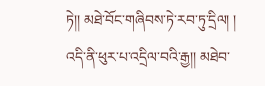ཏེ།། མཐེ་བོང་གཞིབས་ཏེ་རབ་ཏུ་དྲིལ། ། འདི་ནི་ཕུར་པ་འདྲིལ་བའི་རྒྱ།། མཐེབ་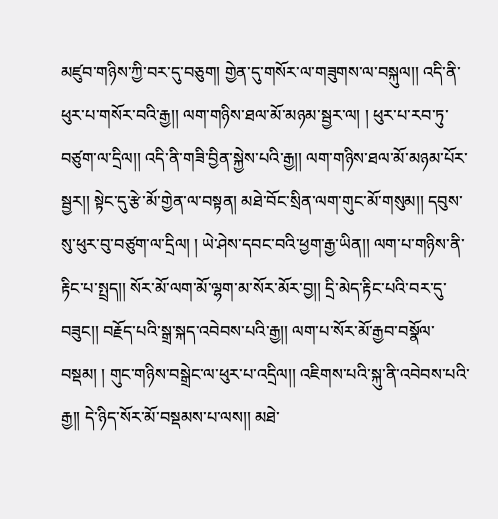མཛུབ་གཉིས་ཀྱི་བར་དུ་བཅུག། གྱེན་དུ་གསོར་ལ་གཟུགས་ལ་བསྐུལ།། འདི་ནི་ཕུར་པ་གསོར་བའི་རྒྱ།། ལག་གཉིས་ཐལ་མོ་མཉམ་སྦྱར་ལ། ། ཕུར་པ་རབ་ཏུ་བཙུག་ལ་དྲིལ།། འདི་ནི་གཟི་བྱིན་སྐྱེས་པའི་རྒྱ།། ལག་གཉིས་ཐལ་མོ་མཉམ་པོར་སྦྱར།། སྟེང་དུ་རྩེ་མོ་གྱེན་ལ་བསྟན། མཐེ་བོང་སྲིན་ལག་གུང་མོ་གསུམ།། དབུས་སུ་ཕུར་བུ་བཙུག་ལ་དྲིལ། ། ཡེ་ཤེས་དབང་བའི་ཕྱག་རྒྱ་ཡིན།། ལག་པ་གཉིས་ནི་རྟིང་པ་སྤྲད།། སོར་མོ་ལག་མོ་ལྷག་མ་སོར་མོར་བྱ།། དྲི་མེད་རྟིང་པའི་བར་དུ་བཟུང།། བརྗོད་པའི་སྒྲ་སྐད་འབེབས་པའི་རྒྱ།། ལག་པ་སོར་མོ་རྒྱབ་བསྣོལ་བསྡམ། ། གུང་གཉིས་བསྒྲེང་ལ་ཕུར་པ་འདྲིལ།། འཇིགས་པའི་སྐུ་ནི་འབེབས་པའི་རྒྱ།། དེ་ཉིད་སོར་མོ་བསྡམས་པ་ལས།། མཐེ་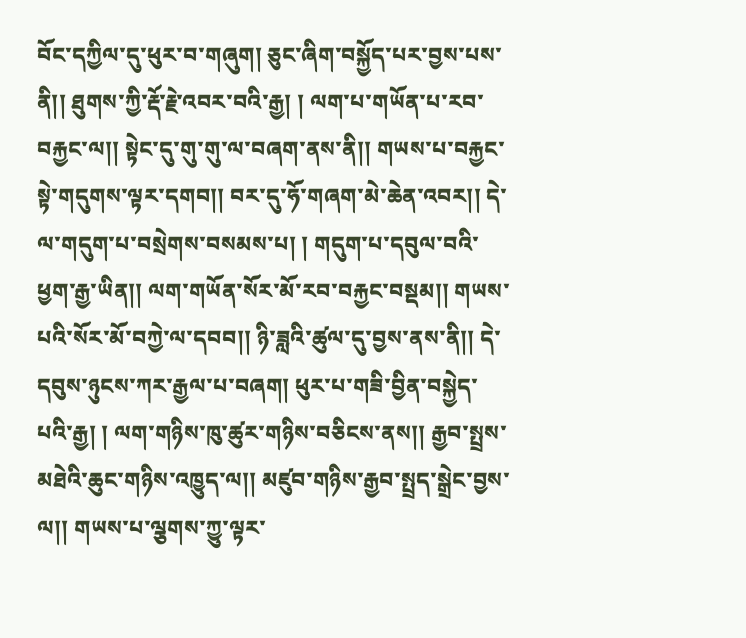བོང་དཀྱིལ་དུ་ཕུར་བ་གཞུག། ཅུང་ཞིག་བསྐྱོད་པར་བྱས་པས་ནི།། ཐུགས་ཀྱི་རྡོ་རྗེ་འབར་བའི་རྒྱ། ། ལག་པ་གཡོན་པ་རབ་བརྐྱང་ལ།། སྟེང་དུ་གུ་གུ་ལ་བཞག་ནས་ནི།། གཡས་པ་བརྐྱང་སྟེ་གདུགས་ལྟར་དགབ།། བར་དུ་ཧོ་གཞག་མེ་ཆེན་འབར།། དེ་ལ་གདུག་པ་བསྲེགས་བསམས་པ། ། གདུག་པ་དབུལ་བའི་ཕྱག་རྒྱ་ཡིན།། ལག་གཡོན་སོར་མོ་རབ་བརྐྱང་བསྡམ།། གཡས་པའི་སོར་མོ་བཀྱེ་ལ་དབབ།། ཉི་ཟླའི་ཚུལ་དུ་བྱས་ནས་ནི།། དེ་དབུས་ཉུངས་ཀར་རྒྱལ་པ་བཞག། ཕུར་པ་གཟི་བྱིན་བསྐྱེད་པའི་རྒྱ། ། ལག་གཉིས་ཁུ་ཚུར་གཉིས་བཅིངས་ནས།། རྒྱབ་སྤྲས་མཐེའི་ཆུང་གཉིས་འཁྱུད་ལ།། མཛུབ་གཉིས་རྒྱབ་སྤྲད་སྒྲེང་བྱས་ལ།། གཡས་པ་ལྕགས་ཀྱུ་ལྟར་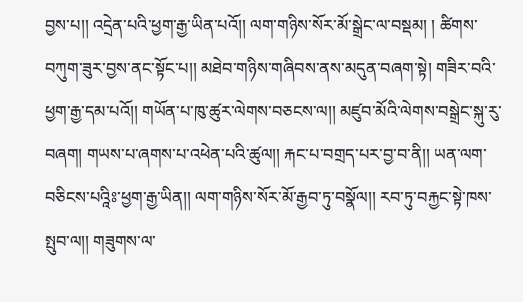བྱས་པ།། འདྲེན་པའི་ཕྱག་རྒྱ་ཡིན་པའོ།། ལག་གཉིས་སོར་མོ་སྒྲེང་ལ་བསྡམ། ། ཚིགས་བཀུག་ཟུར་བྱས་ནང་སྟོང་པ།། མཐེབ་གཉིས་གཞིབས་ནས་མདུན་བཞག་སྟེ། གཟིར་བའི་ཕྱག་རྒྱ་དམ་པའོ།། གཡོན་པ་ཁུ་ཚུར་ལེགས་བཅངས་ལ།། མཛུབ་མོའི་ལེགས་བསྒྲེང་སྐུ་རུ་བཞག། གཡས་པ་ཞགས་པ་འཕེན་པའི་ཚུལ།། རྐང་པ་བགྲད་པར་བྱ་བ་ནི།། ཡན་ལག་བཅིངས་པའཱིཿ་ཕྱག་རྒྱ་ཡིན།། ལག་གཉིས་སོར་མོ་རྒྱབ་ཏུ་བསྣོལ།། རབ་ཏུ་བརྐྱང་སྟེ་ཁས་སྤུབ་ལ།། གཟུགས་ལ་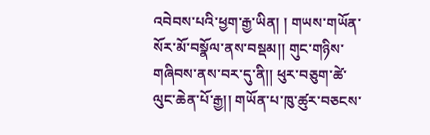འབེབས་པའི་ཕྱག་རྒྱ་ཡིན། ། གཡས་གཡོན་སོར་མོ་བསྣོལ་ནས་བསྡམ།། གུང་གཉིས་གཞིབས་ནས་བར་དུ་ནི།། ཕུར་བཅུག་ཚེ་ལུང་ཆེན་པོ་རྒྱ།། གཡོན་པ་ཁུ་ཚུར་བཅངས་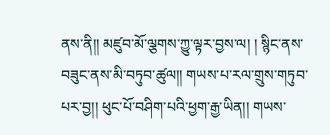ནས་ནི།། མཛུབ་མོ་ལྕགས་ཀྱུ་ལྟར་བྱས་ལ། ། སྙིང་ནས་བཟུང་ནས་མི་བཏུབ་ཚུལ།། གཡས་པ་རལ་གྲུས་གཏུབ་པར་བྱ།། ཕུང་པོ་བཤིག་པའི་ཕྱག་རྒྱ་ཡིན།། གཡས་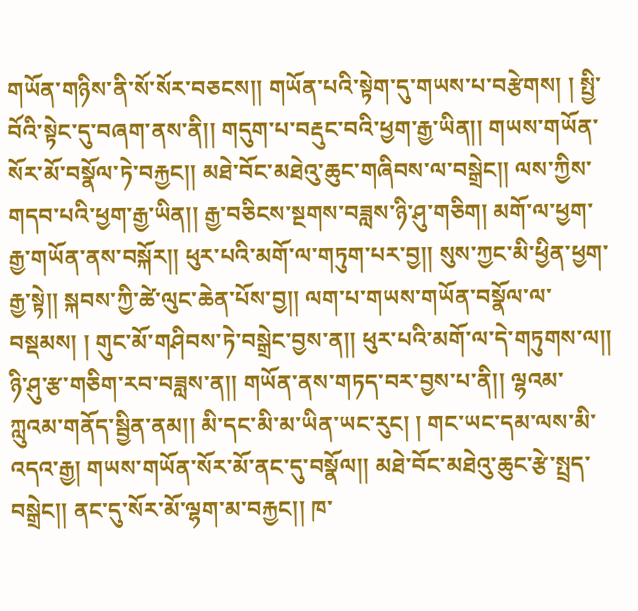གཡོན་གཉིས་ནི་སོ་སོར་བཅངས།། གཡོན་པའི་སྟེག་དུ་གཡས་པ་བརྩེགས། ། སྤྱི་བོའི་སྟེང་དུ་བཞག་ནས་ནི།། གདུག་པ་བརྡུང་བའི་ཕྱག་རྒྱ་ཡིན།། གཡས་གཡོན་སོར་མོ་བསྣོལ་ཏེ་བརྐྱང།། མཐེ་བོང་མཐེའུ་ཆུང་གཞིབས་ལ་བསྒྲེང།། ལས་ཀྱིས་གདབ་པའི་ཕྱག་རྒྱ་ཡིན།། རྒྱ་བཅིངས་སྔགས་བཟླས་ཉི་ཤུ་གཅིག། མགོ་ལ་ཕྱག་རྒྱ་གཡོན་ནས་བསྐོར།། ཕུར་པའི་མགོ་ལ་གཏུག་པར་བྱ།། སུས་ཀྱང་མི་ཕྱིན་ཕྱག་རྒྱ་སྟེ།། སྐབས་ཀྱི་ཚེ་ལུང་ཆེན་པོས་བྱ།། ལག་པ་གཡས་གཡོན་བསྣོལ་ལ་བསྡམས། ། གུང་མོ་གཤིབས་ཏེ་བསྒྲེང་བྱས་ན།། ཕུར་པའི་མགོ་ལ་དེ་གཏུགས་ལ།། ཉི་ཤུ་རྩ་གཅིག་རབ་བཟླས་ན།། གཡོན་ནས་གཏད་བར་བྱས་པ་ནི།། ལྷའམ་ཀླུའམ་གནོད་སྦྱིན་ནམ།། མི་དང་མི་མ་ཡིན་ཡང་རུང། ། གང་ཡང་དམ་ལས་མི་འདའ་རྒྱ། གཡས་གཡོན་སོར་མོ་ནང་དུ་བསྣོལ།། མཐེ་བོང་མཐེའུ་ཆུང་རྩེ་སྤྲད་བསྒྲེང།། ནང་དུ་སོར་མོ་ལྷག་མ་བརྐྱང།། ཁ་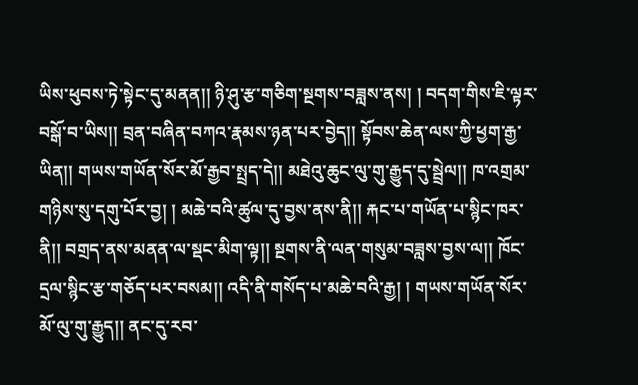ཡིས་ཕུབས་ཏེ་སྟེང་དུ་མནན།། ཉི་ཤུ་རྩ་གཅིག་སྔགས་བཟླས་ནས། ། བདག་གིས་ཇི་ལྟར་བསྒོ་བ་ཡིས།། བྲན་བཞིན་བཀའ་རྣམས་ཉན་པར་བྱེད།། སྟོབས་ཆེན་ལས་ཀྱི་ཕྱག་རྒྱ་ཡིན།། གཡས་གཡོན་སོར་མོ་རྒྱབ་སྤྲད་དེ།། མཐེའུ་ཆུང་ལུ་གུ་རྒྱུད་དུ་སྦྲེལ།། ཁ་འགྲམ་གཉིས་སུ་དགུ་པོར་བྱ། ། མཆེ་བའི་ཚུལ་དུ་བྱས་ནས་ནི།། རྐང་པ་གཡོན་པ་སྙིང་ཁར་ནི།། བགྲད་ནས་མནན་ལ་སྡང་མིག་ལྟ།། སྔགས་ནི་ལན་གསུམ་བཟླས་བྱས་ལ།། ཁོང་དྲལ་སྙིང་རྩ་གཅོད་པར་བསམ།། འདི་ནི་གསོད་པ་མཆེ་བའི་རྒྱ། ། གཡས་གཡོན་སོར་མོ་ལུ་གུ་རྒྱུད།། ནང་དུ་རབ་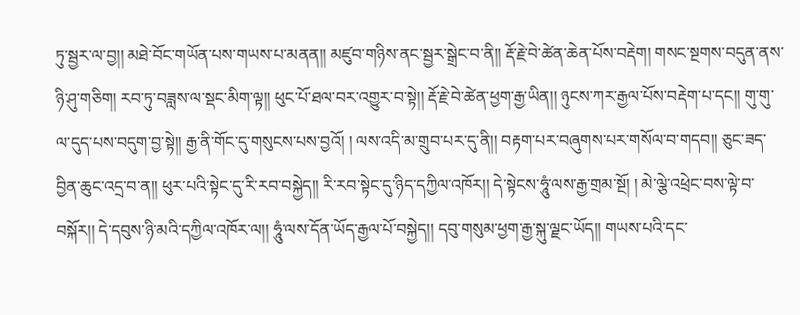ཏུ་སྦྱར་ལ་བྱ།། མཐེ་བོང་གཡོན་པས་གཡས་པ་མནན།། མཛུབ་གཉིས་ནང་སྦྱར་སྒྲེང་བ་ནི།། རྡོ་རྗེ་བེ་ཚེན་ཆེན་པོས་བརྡེག། གསང་སྔགས་བདུན་ནས་ཉི་ཤུ་གཅིག། རབ་ཏུ་བཟླས་ལ་སྡང་མིག་ལྟ།། ཕུང་པོ་ཐལ་བར་འགྱུར་བ་སྟེ།། རྡོ་རྗེ་བེ་ཚེན་ཕྱག་རྒྱ་ཡིན།། ཉུངས་ཀར་རྒྱལ་པོས་བརྡེག་པ་དང།། གུ་གུ་ལ་དུད་པས་བདུག་བྱ་སྟེ།། རྒྱ་ནི་གོང་དུ་གསུངས་པས་བྱའོ། ། ལས་འདི་མ་གྲུབ་པར་དུ་ནི།། བརྟག་པར་བཞུགས་པར་གསོལ་བ་གདབ།། ཅུང་ཟད་བྱིན་ཆུང་འདྲ་བ་ན།། ཕུར་པའི་སྟེང་དུ་རི་རབ་བསྐྱེད།། རི་རབ་སྟེང་དུ་ཉིད་དཀྱིལ་འཁོར།། དེ་སྟེངས་ཧཱུཾ་ལས་རྒྱ་གྲམ་སྔོ། ། མེ་ལྕེ་འཕྲེང་བས་ལྟེ་བ་བསྐོར།། དེ་དབུས་ཉི་མའི་དཀྱིལ་འཁོར་ལ།། ཧཱུཾ་ལས་དོན་ཡོད་རྒྱལ་པོ་བསྐྱེད།། དབུ་གསུམ་ཕྱག་རྒྱ་སྐུ་ལྗང་ཡོད།། གཡས་པའི་དང་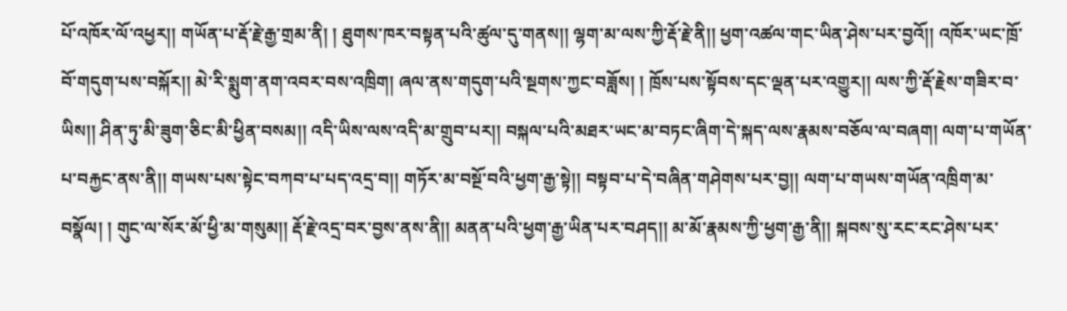པོ་འཁོར་ལོ་འཕྱར།། གཡོན་པ་རྡོ་རྗེ་རྒྱ་གྲམ་ནི། ། ཐུགས་ཁར་བསྟན་པའི་ཚུལ་དུ་གནས།། ལྷག་མ་ལས་ཀྱི་རྡོ་རྗེ་ནི།། ཕྱག་འཚལ་གང་ཡིན་ཤེས་པར་བྱའོ།། འཁོར་ཡང་ཁྲོ་བོ་གདུག་པས་བསྐོར།། མེ་རི་སྨུག་ནག་འབར་བས་འཁྲིག། ཞལ་ནས་གདུག་པའི་སྔགས་ཀྱང་བཟློས། ། ཁྲོས་པས་སྟོབས་དང་ལྡན་པར་འགྱུར།། ལས་ཀྱི་རྡོ་རྗེས་གཟིར་བ་ཡིས།། ཤིན་ཏུ་མི་ཟུག་ཅིང་མི་ཕྱིན་བསམ།། འདི་ཡིས་ལས་འདི་མ་གྲུབ་པར།། བསྐལ་པའི་མཐར་ཡང་མ་བཏང་ཞིག་དེ་སྐད་ལས་རྣམས་བཅོལ་ལ་བཞག། ལག་པ་གཡོན་པ་བརྐྱང་ནས་ནི།། གཡས་པས་སྟེང་བཀབ་པ་པད་འདྲ་བ།། གཏོར་མ་བསྔོ་བའི་ཕྱག་རྒྱ་སྟེ།། བསྟབ་པ་དེ་བཞིན་གཤེགས་པར་བྱ།། ལག་པ་གཡས་གཡོན་འཁྲིག་མ་བསྣོལ། ། གུང་ལ་སོར་མོ་ཕྱི་མ་གསུམ།། རྡོ་རྗེ་འདྲ་བར་བྱས་ནས་ནི།། མནན་པའི་ཕྱག་རྒྱ་ཡིན་པར་བཤད།། མ་མོ་རྣམས་ཀྱི་ཕྱག་རྒྱ་ནི།། སྐབས་སུ་རང་རང་ཤེས་པར་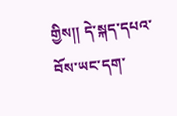གྱིས།། དེ་སྐད་དཔའ་བོས་ཡང་དག་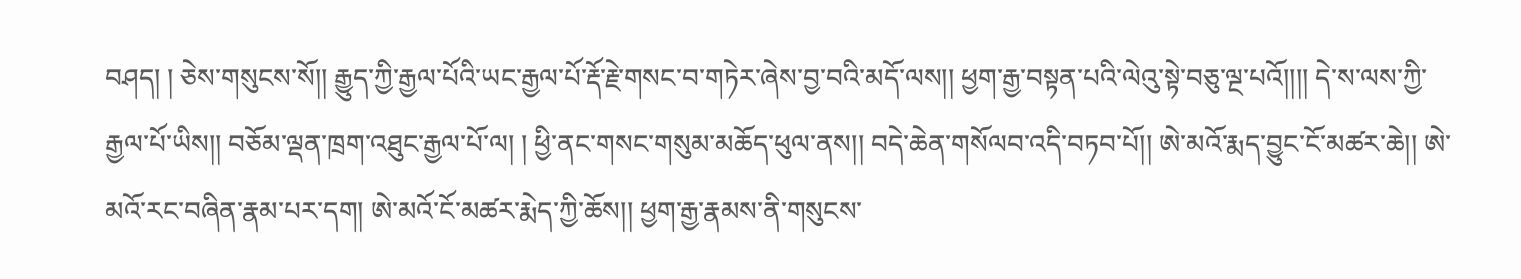བཤད། ། ཅེས་གསུངས་སོ།། རྒྱུད་ཀྱི་རྒྱལ་པོའི་ཡང་རྒྱལ་པོ་རྡོ་རྗེ་གསང་བ་གཏེར་ཞེས་བྱ་བའི་མདོ་ལས།། ཕྱག་རྒྱ་བསྟན་པའི་ལེའུ་སྟེ་བཅུ་ལྔ་པའོ།།།། དེ་ས་ལས་ཀྱི་རྒྱལ་པོ་ཡིས།། བཅོམ་ལྡན་ཁྲག་འཐུང་རྒྱལ་པོ་ལ། ། ཕྱི་ནང་གསང་གསུམ་མཆོད་ཕུལ་ནས།། བདེ་ཆེན་གསོལབ་འདི་བཏབ་པོ།། ཨེ་མའོ་རྨད་བྱུང་ངོ་མཚར་ཆེ།། ཨེ་མའོ་རང་བཞིན་རྣམ་པར་དག། ཨེ་མའོ་ངོ་མཚར་རྨེད་ཀྱི་ཆོས།། ཕྱག་རྒྱ་རྣམས་ནི་གསུངས་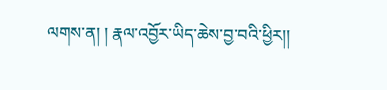ལགས་ན། ། རྣལ་འབྱོར་ཡིད་ཆེས་བྱ་བའི་ཕྱིར།།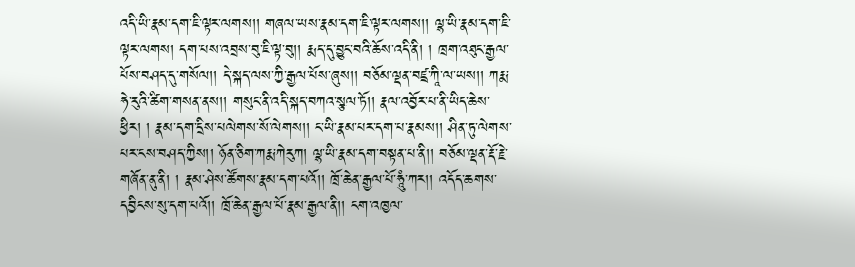འདི་ཡི་རྣམ་དག་ཇི་ལྟར་ལགས།། གཞལ་ཡས་རྣམ་དག་ཇི་ལྟར་ལགས།། ལྷ་ཡི་རྣམ་དག་ཇི་ལྟར་ལགས། དག་པས་འབྲས་བུ་ཇི་ལྟ་བུ།། རྨད་དུ་བྱུང་བའི་ཆོས་འདི་ནི། ། ཁྲག་འཐུང་རྒྱལ་པོས་བཤད་དུ་གསོལ།། དེ་སྐད་ལས་ཀྱི་རྒྱལ་པོས་ཞུས།། བཅོམ་ལྡན་བཛྲ་ཀཱི་ལ་ཡས།། ཀརྨ་ཧེ་རུའི་ཚིག་གསན་ནས།། གསུང་ནི་འདི་སྐད་བཀའ་སྩལ་ཏོ།། རྣལ་འབྱོར་པ་ནི་ཡིད་ཆེས་ཕྱིར། ། རྣམ་དག་དྲིས་པལེགས་སོ་ལེགས།། ང་ཡི་རྣམ་པར་དག་པ་རྣམས།། ཤིན་ཏུ་ལེགས་པར་ངས་བཤད་ཀྱིས།། ཉོན་ཅིག་ཀརྨ་ཀེརུཀ། ལྷ་ཡི་རྣམ་དག་བསྟན་པ་ནི།། བཅོམ་ལྡན་རྡོ་རྗེ་གཞོན་ནུ་ནི། ། རྣམ་ཤེས་ཚོགས་རྣམ་དག་པའོ།། ཁྲོ་ཆེན་རྒྱལ་པོ་ཧཱུཾ་ཀར།། འདོད་ཆགས་དབྱིངས་སུ་དག་པའོ།། ཁྲོ་ཆེན་རྒྱལ་པོ་རྣམ་རྒྱལ་ནི།། ངག་འཁྱལ་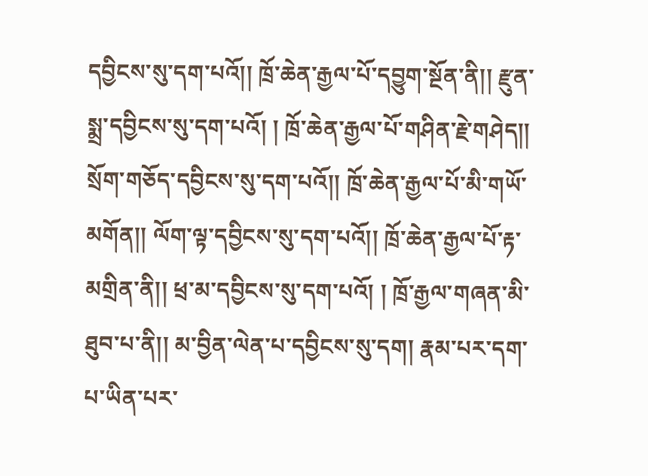དབྱིངས་སུ་དག་པའོ།། ཁྲོ་ཆེན་རྒྱལ་པོ་དབྱུག་སྔོན་ནི།། རྫུན་སྨྲ་དབྱིངས་སུ་དག་པའོ། ། ཁྲོ་ཆེན་རྒྱལ་པོ་གཤིན་རྗེ་གཤེད།། སྲོག་གཅོད་དབྱིངས་སུ་དག་པའོ།། ཁྲོ་ཆེན་རྒྱལ་པོ་མི་གཡོ་མགོན།། ལོག་ལྟ་དབྱིངས་སུ་དག་པའོ།། ཁྲོ་ཆེན་རྒྱལ་པོ་རྟ་མགྲིན་ནི།། ཕྲ་མ་དབྱིངས་སུ་དག་པའོ། ། ཁྲོ་རྒྱལ་གཞན་མི་ཐུབ་པ་ནི།། མ་བྱིན་ལེན་པ་དབྱིངས་སུ་དག། རྣམ་པར་དག་པ་ཡིན་པར་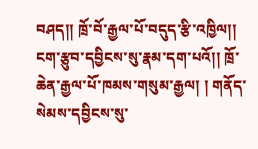བཤད།། ཁྲོ་བོ་རྒྱལ་པོ་བདུད་རྩི་འཁྱིལ།། ངག་རྩུབ་དབྱིངས་སུ་རྣམ་དག་པའོ།། ཁྲོ་ཆེན་རྒྱལ་པོ་ཁམས་གསུམ་རྒྱལ། ། གནོད་སེམས་དབྱིངས་སུ་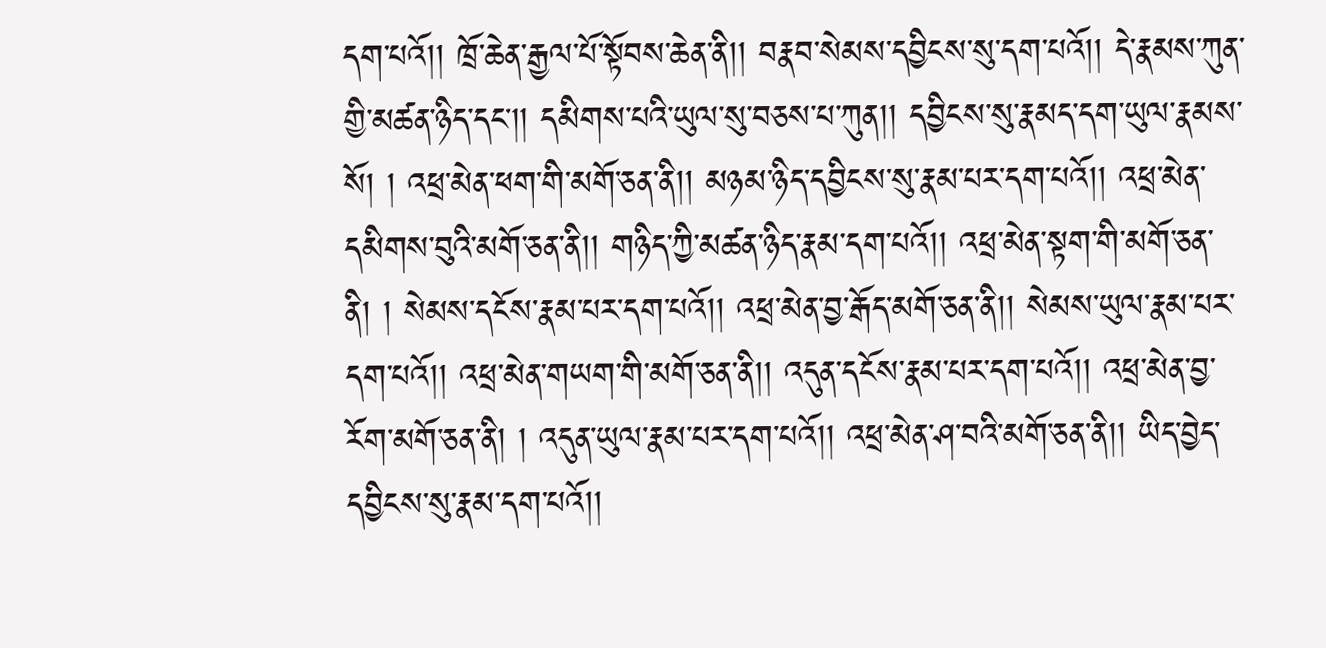དག་པའོ།། ཁྲོ་ཆེན་རྒྱལ་པོ་སྟོབས་ཆེན་ནི།། བརྣབ་སེམས་དབྱིངས་སུ་དག་པའོ།། དེ་རྣམས་ཀུན་གྱི་མཚན་ཉིད་དང།། དམིགས་པའི་ཡུལ་སུ་བཅས་པ་ཀུན།། དབྱིངས་སུ་རྣམད་དག་ཡུལ་རྣམས་སོ། ། འཕྲ་མེན་ཕག་གི་མགོ་ཅན་ནི།། མཉམ་ཉིད་དབྱིངས་སུ་རྣམ་པར་དག་པའོ།། འཕྲ་མེན་དམིགས་བུའི་མགོ་ཅན་ནི།། གཉིད་ཀྱི་མཚན་ཉིད་རྣམ་དག་པའོ།། འཕྲ་མེན་སྟག་གི་མགོ་ཅན་ནི། ། སེམས་དངོས་རྣམ་པར་དག་པའོ།། འཕྲ་མེན་བྱ་རྒོད་མགོ་ཅན་ནི།། སེམས་ཡུལ་རྣམ་པར་དག་པའོ།། འཕྲ་མེན་གཡག་གི་མགོ་ཅན་ནི།། འདུན་དངོས་རྣམ་པར་དག་པའོ།། འཕྲ་མེན་བྱ་རོག་མགོ་ཅན་ནི། ། འདུན་ཡུལ་རྣམ་པར་དག་པའོ།། འཕྲ་མེན་ཤ་བའི་མགོ་ཅན་ནི།། ཡིད་བྱེད་དབྱིངས་སུ་རྣམ་དག་པའོ།།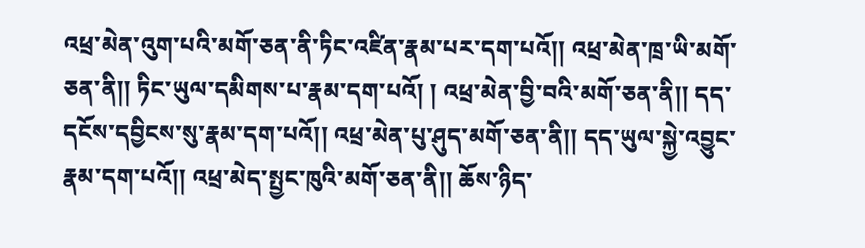འཕྲ་མེན་འུག་པའི་མགོ་ཅན་ནི་ཏིང་འཛིན་རྣམ་པར་དག་པའོ།། འཕྲ་མེན་ཁྲ་ཡི་མགོ་ཅན་ནི།། ཏིང་ཡུལ་དམིགས་པ་རྣམ་དག་པའོ། ། འཕྲ་མེན་བྱི་བའི་མགོ་ཅན་ནི།། དད་དངོས་དབྱིངས་སུ་རྣམ་དག་པའོ།། འཕྲ་མེན་པུ་ཤུད་མགོ་ཅན་ནི།། དད་ཡུལ་སྐྱེ་འབྱུང་རྣམ་དག་པའོ།། འཕྲ་མེད་སྤྱང་ཁུའི་མགོ་ཅན་ནི།། ཆོས་ཉིད་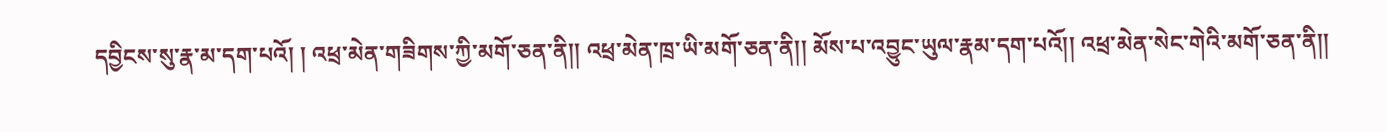དབྱིངས་སུ་རྣ་མ་དག་པའོ། ། འཕྲ་མེན་གཟིགས་ཀྱི་མགོ་ཅན་ནི།། འཕྲ་མེན་ཁྲ་ཡི་མགོ་ཅན་ནི།། མོས་པ་འབྱུང་ཡུལ་རྣམ་དག་པའོ།། འཕྲ་མེན་སེང་གེའི་མགོ་ཅན་ནི།།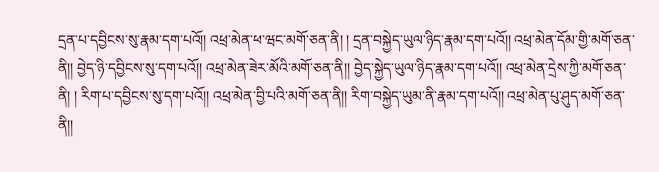དྲན་པ་དབྱིངས་སུ་རྣམ་དག་པའོ།། འཕྲ་མེན་ཕ་ཝང་མགོ་ཅན་ནི། ། དྲན་བསྐྱེད་ཡུལ་ཉིད་རྣམ་དག་པའོ།། འཕྲ་མེན་དོམ་གྱི་མགོ་ཅན་ནི།། བྱེད་ཉི་དབྱིངས་སུ་དག་པའོ།། འཕྲ་མེན་ཟེར་མོའི་མགོ་ཅན་ནི།། བྱེད་སྐྱེད་ཡུལ་ཉིད་རྣམ་དག་པའོ།། འཕྲ་མེན་དྲེས་ཀྱི་མགོ་ཅན་ནི། ། རིག་པ་དབྱིངས་སུ་དག་པའོ།། འཕྲ་མེན་བྱི་པའི་མགོ་ཅན་ནི།། རིག་བསྐྱེད་ཡུམ་ནི་རྣམ་དག་པའོ།། འཕྲ་མེན་པུ་ཤུད་མགོ་ཅན་ནི།།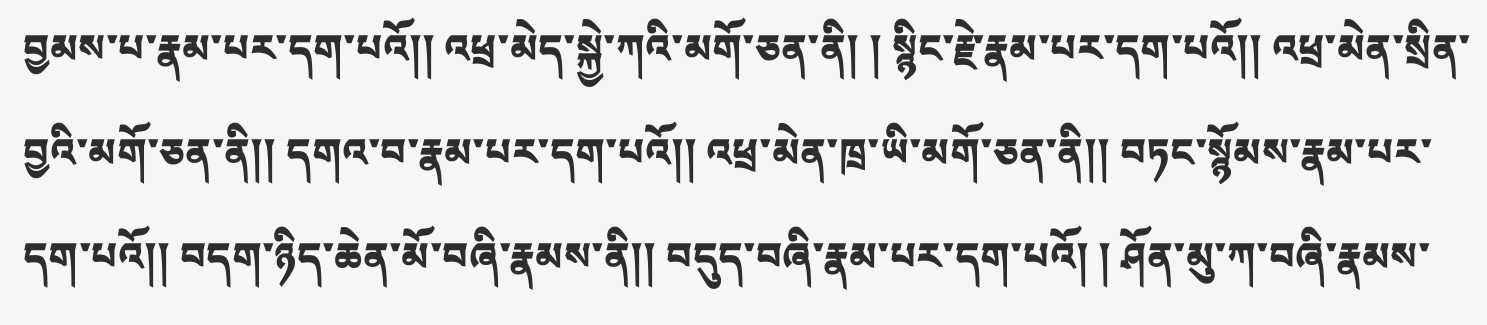བྱམས་པ་རྣམ་པར་དག་པའོ།། འཕྲ་མེད་སྐྱེ་ཀའི་མགོ་ཅན་ནི། ། སྙིང་རྗེ་རྣམ་པར་དག་པའོ།། འཕྲ་མེན་སྲིན་བྱའི་མགོ་ཅན་ནི།། དགའ་བ་རྣམ་པར་དག་པའོ།། འཕྲ་མེན་ཁྲ་ཡི་མགོ་ཅན་ནི།། བཏང་སྙོམས་རྣམ་པར་དག་པའོ།། བདག་ཉིད་ཆེན་མོ་བཞི་རྣམས་ནི།། བདུད་བཞི་རྣམ་པར་དག་པའོ། ། ཤོན་མུ་ཀ་བཞི་རྣམས་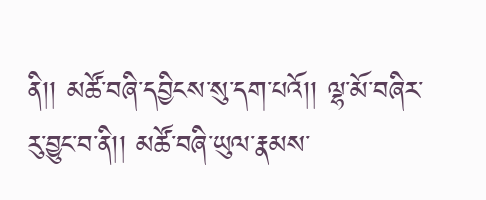ནི།། མཚོ་བཞི་དབྱིངས་སུ་དག་པའོ།། ལྷ་མོ་བཞིར་རུ་བྱུང་བ་ནི།། མཚོ་བཞི་ཡུལ་རྣམས་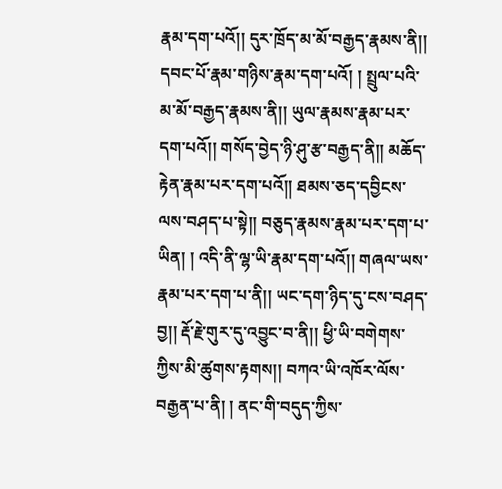རྣམ་དག་པའོ།། དུར་ཁྲོད་མ་མོ་བརྒྱད་རྣམས་ནི།། དབང་པོ་རྣམ་གཉིས་རྣམ་དག་པའོ། ། སྤྲུལ་པའི་མ་མོ་བརྒྱད་རྣམས་ནི།། ཡུལ་རྣམས་རྣམ་པར་དག་པའོ།། གསོད་བྱེད་ཉི་ཤུ་རྩ་བརྒྱད་ནི།། མཆོད་རྟེན་རྣམ་པར་དག་པའོ།། ཐམས་ཅད་དབྱིངས་ལས་བཤད་པ་སྟེ།། བཅུད་རྣམས་རྣམ་པར་དག་པ་ཡིན། ། འདི་ནི་ལྷ་ཡི་རྣམ་དག་པའོ།། གཞལ་ཡས་རྣམ་པར་དག་པ་ནི།། ཡང་དག་ཉིད་དུ་ངས་བཤད་བྱ།། རྡོ་རྗེ་གུར་དུ་འབྱུང་བ་ནི།། ཕྱི་ཡི་བགེགས་ཀྱིས་མི་ཚུགས་རྟགས།། བཀའ་ཡི་འཁོར་ལོས་བརྒྱན་པ་ནི། ། ནང་གི་བདུད་ཀྱིས་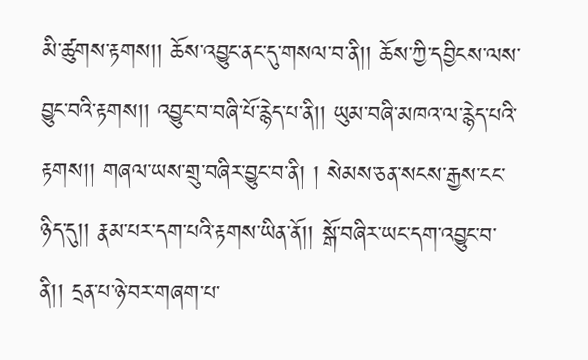མི་ཚུགས་རྟགས།། ཆོས་འབྱུང་ནང་དུ་གསལ་བ་ནི།། ཆོས་ཀྱི་དབྱིངས་ལས་བྱུང་བའི་རྟགས།། འབྱུང་བ་བཞི་པོ་རྙེད་པ་ནི།། ཡུམ་བཞི་མཁའ་ལ་རྙེད་པའི་རྟགས།། གཞལ་ཡས་གྲུ་བཞིར་བྱུང་བ་ནི། ། སེམས་ཅན་སངས་རྒྱས་ངང་ཉིད་དུ།། རྣམ་པར་དག་པའི་རྟགས་ཡིན་ནོ།། སྒོ་བཞིར་ཡང་དག་འབྱུང་བ་ནི།། དྲན་པ་ཉེ་བར་གཞག་པ་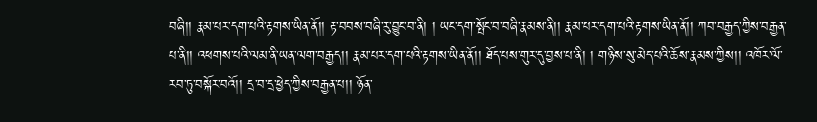བཞི།། རྣམ་པར་དག་པའི་རྟགས་ཡིན་ནོ།། རྟ་བབས་བཞི་རུ་བྱུང་བ་ནི། ། ཡང་དག་སྤོང་བ་བཞི་རྣམས་ནི།། རྣམ་པར་དག་པའི་རྟགས་ཡིན་ནོ།། ཀབ་བརྒྱད་ཀྱིས་བརྒྱན་པ་ནི།། འཕགས་པའི་ལམ་ནི་ཡན་ལག་བརྒྱད།། རྣམ་པར་དག་པའི་རྟགས་ཡིན་ནོ།། ཐོད་པས་གུར་དུ་བྱས་པ་ནི། ། གཉིས་སུ་མེད་པའི་ཆོས་རྣམས་ཀྱིས།། འཁོར་ལོ་རབ་ཏུ་བསྐོར་བའོ།། དྲ་བ་དྲ་ཕྱེད་ཀྱིས་བརྒྱན་པ།། ཉོན་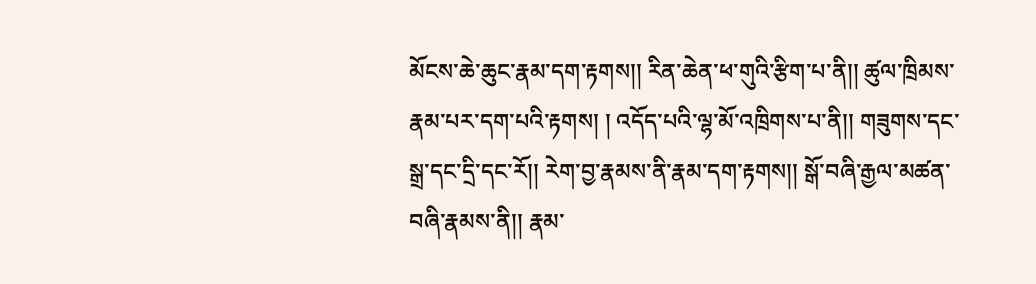མོངས་ཆེ་ཆུང་རྣམ་དག་རྟགས།། རིན་ཆེན་ཕ་གུའི་རྩིག་པ་ནི།། ཚུལ་ཁྲིམས་རྣམ་པར་དག་པའི་རྟགས། ། འདོད་པའི་ལྷ་མོ་འཁྲིགས་པ་ནི།། གཟུགས་དང་སྒྲ་དང་དྲི་དང་རོ།། རེག་བྱ་རྣམས་ནི་རྣམ་དག་རྟགས།། སྒོ་བཞི་རྒྱལ་མཚན་བཞི་རྣམས་ནི།། རྣམ་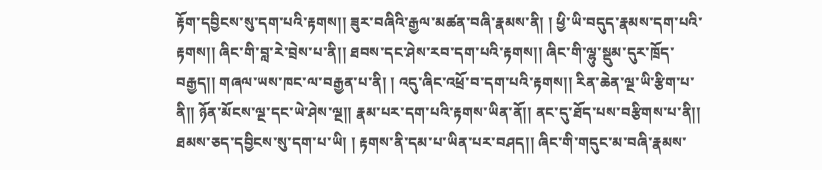རྟོག་དབྱིངས་སུ་དག་པའི་རྟགས།། ཟུར་བཞིའི་རྒྱལ་མཚན་བཞི་རྣམས་ནི། ། ཕྱི་ཡི་བདུད་རྣམས་དག་པའི་རྟགས།། ཞིང་གི་བླ་རེ་བྲེས་པ་ནི།། ཐབས་དང་ཤེས་རབ་དག་པའི་རྟགས།། ཞིང་གི་ལྷུ་སྡུམ་དུར་ཁྲོད་བརྒྱད།། གཞལ་ཡས་ཁང་ལ་བརྒྱན་པ་ནི། ། འདུ་ཞིང་འཕྲོ་བ་དག་པའི་རྟགས།། རིན་ཆེན་ལྔ་ཡི་རྩིག་པ་ནི།། ཉོན་མོངས་ལྔ་དང་ཡེ་ཤེས་ལྔ།། རྣམ་པར་དག་པའི་རྟགས་ཡིན་ནོ།། ནང་དུ་ཐོད་པས་བརྩིགས་པ་ནི།། ཐམས་ཅད་དབྱིངས་སུ་དག་པ་ཡི། ། རྟགས་ནི་དམ་པ་ཡིན་པར་བཤད།། ཞིང་གི་གདུང་མ་བཞི་རྣམས་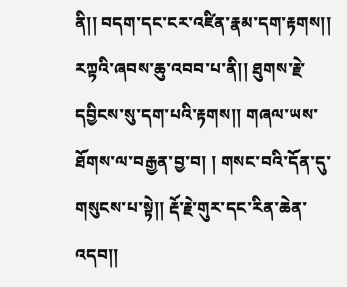ནི།། བདག་དང་ངར་འཛིན་རྣམ་དག་རྟགས།། རཀྟའི་ཞབས་ཆུ་འབབ་པ་ནི།། ཐུགས་རྗེ་དབྱིངས་སུ་དག་པའི་རྟགས།། གཞལ་ཡས་ཐོགས་ལ་བརྒྱན་བྱ་བ། ། གསང་བའི་དོན་དུ་གསུངས་པ་སྟེ།། རྡོ་རྗེ་གུར་དང་རིན་ཆེན་འདབ།།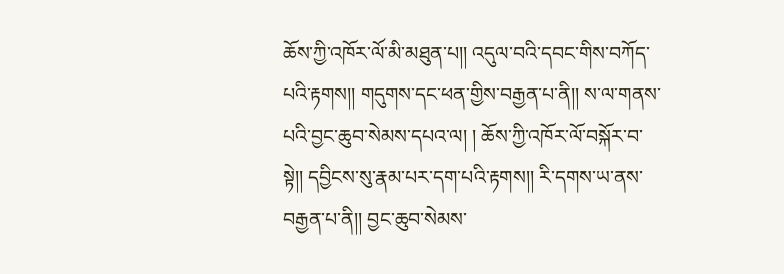ཆོས་ཀྱི་འཁོར་ལོ་མི་མཐུན་པ།། འདུལ་བའི་དབང་གིས་བཀོད་པའི་རྟགས།། གདུགས་དང་ཕན་གྱིས་བརྒྱན་པ་ནི།། ས་ལ་གནས་པའི་བྱང་ཆུབ་སེམས་དཔའ་ལ། ། ཆོས་ཀྱི་འཁོར་ལོ་བསྐོར་བ་སྟེ།། དབྱིངས་སུ་རྣམ་པར་དག་པའི་རྟགས།། རི་དགས་ཡ་ནས་བརྒྱན་པ་ནི།། བྱང་ཆུབ་སེམས་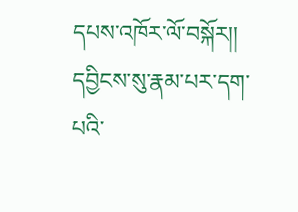དཔས་འཁོར་ལོ་བསྐོར།། དབྱིངས་སུ་རྣམ་པར་དག་པའི་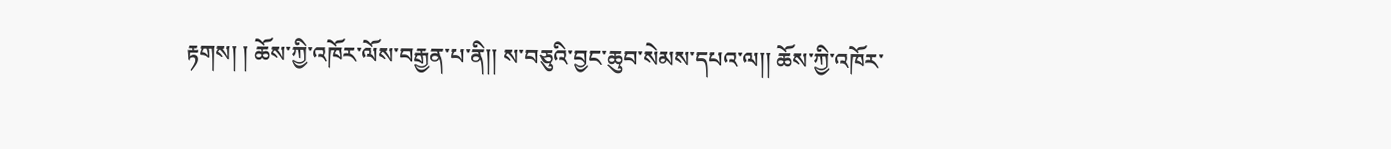རྟགས། ། ཆོས་ཀྱི་འཁོར་ལོས་བརྒྱན་པ་ནི།། ས་བཅུའི་བྱང་ཆུབ་སེམས་དཔའ་ལ།། ཆོས་ཀྱི་འཁོར་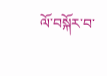ལོ་བསྐོར་བ་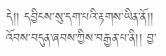དེ།། དབྱིངས་སུ་དག་པའི་རྟགས་ཡིན་ནོ།། འོབས་བདུན་ཞབས་ཀྱིས་བརྒྱན་པ་ནི།། བྱ་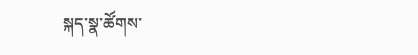སྐད་སྣ་ཚོགས་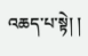འཆད་པ་སྟེ། །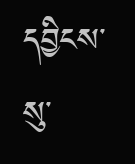དབྱིངས་སུ་